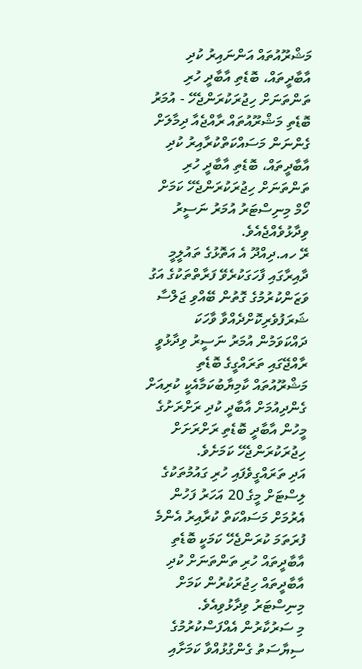މަޝްރޫއުތައް އަންނައިރު ކުދި އާބާދީތައް، ބޮޑެތި އާބާދީ ހުރި ތަންތަނަށް ހިޖުރަކުރަންޖެހޭ - އުމަރު
ބޮޑެތި މަޝްރޫއުތައް ރާއްޖެއާ ދިމާލަށް ގެންނަން މަސައްކަތްކުރާއިރު ކުދި އާބާދީތައް، ބޮޑެތި އާބާދީ ހުރި ތަންތަނަށް ހިޖުރަކުރަންޖެހޭ ކަމަށް ހޯމް މިނިސްޓަރު އުމަރު ނަސީރު ވިދާޅުވެއްޖެއެވެ.
ރޭ ހއ.ދިއްދޫ އެ އަތޮޅުގެ ތައުލީމީ ދާއިރާގައި ފާހަގަކުރެވޭ ފަރާތްތަކުގެ އަގު ވަޒަންކުރުމުގެ ގޮތުން ބޭއްވި ޖަލްސާ ޝަރަފުވެރިކޮށްދެއްވާ ވާހަކަ ދައްކަވަމުން އުމަރު ނަސީރު ވިދާޅުވީ ރާއްޖޭގައި ތަރައްގީގެ ބޮޑެތި މަޝްރޫއުތައް ކާމިޔާބުކަމާއެކީ ކުރިއަށް ގެންދިއުމަށް އާބާދީ ކުދި ރަށްރަށުގެ މީހުން އާބާދީ ބޮޑެތި ރަށްރަށަށް ހިޖުރަކުރަންޖެހޭ ކަމަށެވެ.
އަދި ތަރައްގީވެފައި ހުރި ގައުމުތަކުގެ ލިސްޓަށް މީގެ 20 އަހަރު ފަހުން އެރުމަށް މަސައްކަތް ކުރާއިރު އެންމެ ފުރަތަމަ ކުރަންޖެހޭ ކަމަކީ ބޮޑެތި އާބާދީތައް ހުރި ތަންތަނަށް ކުދި އާބާދީތައް ހިޖުރަކުރުން ކަމަށް މިނިސްޓަރު ވިދާޅުވިއެވެ.
މި ސަރުކާރުން އެއްފަސްކުރުމުގެ ސިޔާސަތު ގެންގުޅުއްވާ ކަމަށާއި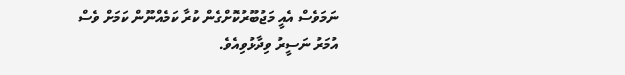ނަމަވެސް އެއީ މަޖުބޫރުކޮށްގެން ކުރާ ކަމެއްނޫން ކަމަށް ވެސް އުމަރު ނަސީރު ވިދާޅުވިއެވެ.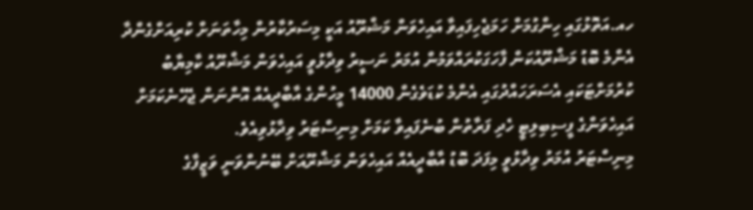ހއ.އަތޮޅުގައި ހިންގުމަށް ހަމަޖެހިފައިވާ އައިހެވަން މަޝްރޫއު އަކީ މިސަރުކާރުން މިހާތަނަށް ކުރިއަށްގެންދާ އެންމެ ބޮޑު މަޝްރޫއުކަން ފާހަގަކުރައްވަމުން އުމަރު ނަސީރު ވިދާޅުވީ އައިހެވަން މަޝްރޫއު ކާމިޔާބު ކުރުމަށްޓަކައި އެސަރަހައްދުގައި އެންމެ ކުޑަވެގެން 14000 މީހުންގެ އާބާދީއެއް އޮންނަން ޖެހޭނެކަމަށް އައިހެވަންގެ ފީސިބިލިޓީ ހެދި ފަރާތުން ބުނެފައިވާ ކަމަށް މިނިސްޓަރު ވިދާޅުވިއެވެ.
މިނިސްޓަރު އުމަރު ވިދާޅުވީ މިފަދަ ބޮޑު އާބާދީއެއް އައިހެވަން މަޝްރޫއަށް ބޭނުންވަނީ ވަޒީފާގެ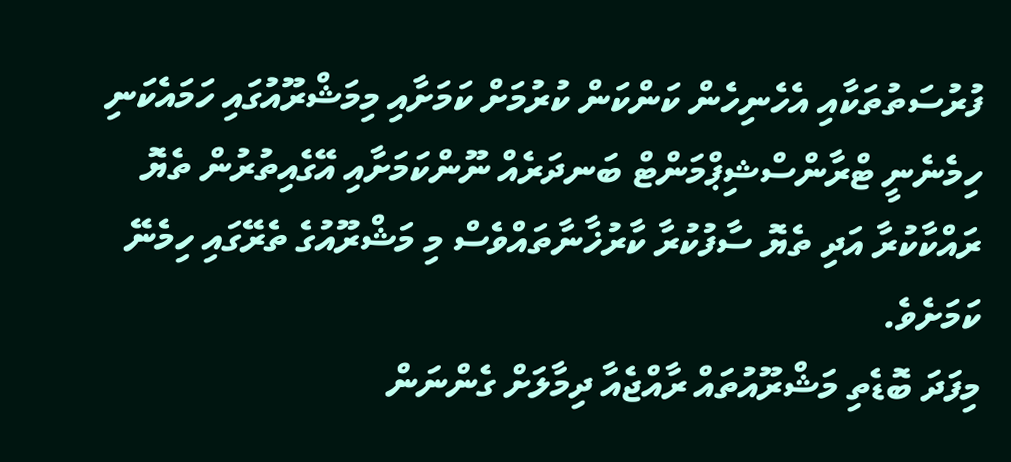ފުރުސަތުތަކާއި އެހެނިހެން ކަންކަން ކުރުމަށް ކަމަށާއި މިމަޝްރޫއުގައި ހަމައެކަނި ހިމެނެނީ ޓްރާންސްޝިޕްމަންޓް ބަނދަރެއް ނޫންކަމަށާއި އޭގެއިތުރުން ތެޔޮ ރައްކާކުރާ އަދި ތެޔޮ ސާފުކުރާ ކާރުޚާނާތައްވެސް މި މަޝްރޫއުގެ ތެރޭގައި ހިމެނޭ ކަމަށެވެ.
މިފަދަ ބޮޑެތި މަޝްރޫއުތައް ރާއްޖެއާ ދިމާލަށް ގެންނަން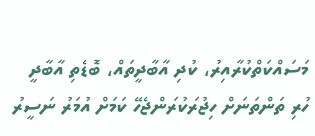މަސައްކަތްކުރާއިރު، ކުދި އާބާދީތައް، ބޮޑެތި އާބާދީ ހުރި ތަންތަނަށް ހިޖުރަކުރަންޖެހޭ ކަމަށް އުމަރު ނަސީރު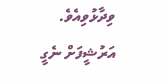ވިދާޅުވިއެވެ.
އަރުޝީފަށް ނެގީ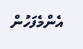އެންމެފަހުން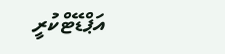އަޕްޑޭޓްކުރީ